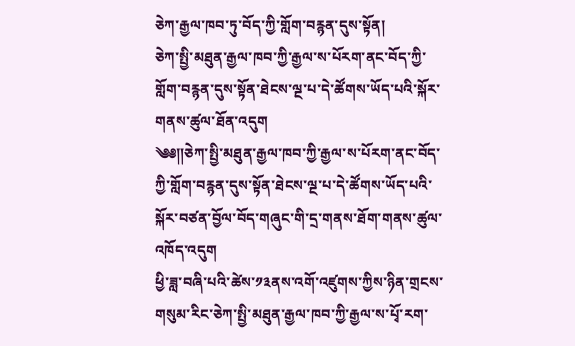ཅེཀ་རྒྱལ་ཁབ་ཏུ་བོད་ཀྱི་གློག་བརྙན་དུས་སྟོན།
ཅེཀ་སྤྱི་མཐུན་རྒྱལ་ཁབ་ཀྱི་རྒྱལ་ས་པོརག་ནང་བོད་ཀྱི་གློག་བརྙན་དུས་སྟོན་ཐེངས་ལྔ་པ་དེ་ཚོགས་ཡོད་པའི་སྐོར་གནས་ཚུལ་ཐོན་འདུག
༄༅༎ཅེཀ་སྤྱི་མཐུན་རྒྱལ་ཁབ་ཀྱི་རྒྱལ་ས་པོརག་ནང་བོད་ཀྱི་གློག་བརྙན་དུས་སྟོན་ཐེངས་ལྔ་པ་དེ་ཚོགས་ཡོད་པའི་སྐོར་བཙན་བྱོལ་བོད་གཞུང་གི་དྲ་གནས་ཐོག་གནས་ཚུལ་འཁོད་འདུག
ཕྱི་ཟླ་བཞི་པའི་ཚེས་༡༣ནས་འགོ་འཛུགས་ཀྱིས་ཉིན་གྲངས་གསུམ་རིང་ཅེཀ་སྤྱི་མཐུན་རྒྱལ་ཁབ་ཀྱི་རྒྱལ་ས་པྭོ་རག་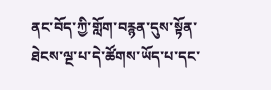ནང་བོད་ཀྱི་གློག་བརྙན་དུས་སྟོན་ཐེངས་ལྔ་པ་དེ་ཚོགས་ཡོད་པ་དང་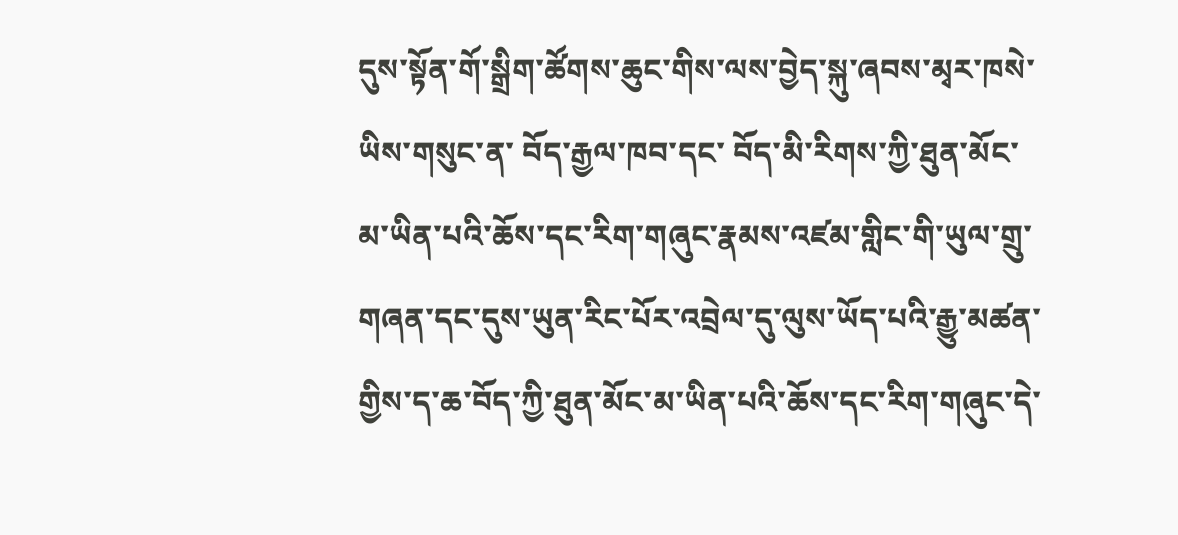དུས་སྟོན་གོ་སྒྲིག་ཚོགས་ཆུང་གིས་ལས་བྱེད་སྐུ་ཞབས་མྭར་ཁསེ་ཡིས་གསུང་ན་ བོད་རྒྱལ་ཁབ་དང་ བོད་མི་རིགས་ཀྱི་ཐུན་མོང་མ་ཡིན་པའི་ཆོས་དང་རིག་གཞུང་རྣམས་འཛམ་གླིང་གི་ཡུལ་གྲུ་གཞན་དང་དུས་ཡུན་རིང་པོར་འབྲེལ་དུ་ལུས་ཡོད་པའི་རྒྱུ་མཚན་གྱིས་ད་ཆ་བོད་ཀྱི་ཐུན་མོང་མ་ཡིན་པའི་ཆོས་དང་རིག་གཞུང་དེ་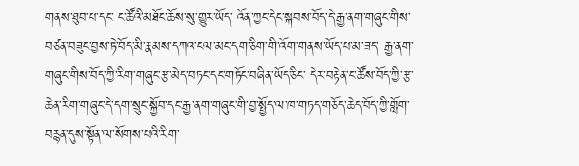གནས་ཐུབ་པ་དང་ ང་ཚོའི་མཐོང་ཆོས་སུ་གྱུར་ཡོད་ འོན་ཀྱང་དེང་སྐབས་བོད་དེ་རྒྱ་ནག་གཞུང་གིས་བཙན་བཟུང་བྱས་ཏེ་བོད་མི་རྣམས་དཀའ་ངལ་མང་དག་ཅིག་གི་འོག་གནས་ཡོད་པ་མ་ཟད་ རྒྱ་ནག་གཞུང་གིས་བོད་ཀྱི་རིག་གཞུང་རྩ་མེད་བཏང་དང་གཏོང་བཞིན་ཡོད་ཅིང་ དེར་བརྟེན་ང་ཚོས་བོད་ཀྱི་རྩ་ཆེན་རིག་གཞུང་དེ་དག་སྲུང་སྐྱོབ་དང་རྒྱ་ནག་གཞུང་གི་བྱ་སྤྱོད་ལ་ཁ་གཏད་གཅོད་ཆེད་བོད་ཀྱི་གློག་བརྙན་དུས་སྟོན་ལ་སོགས་པའི་རིག་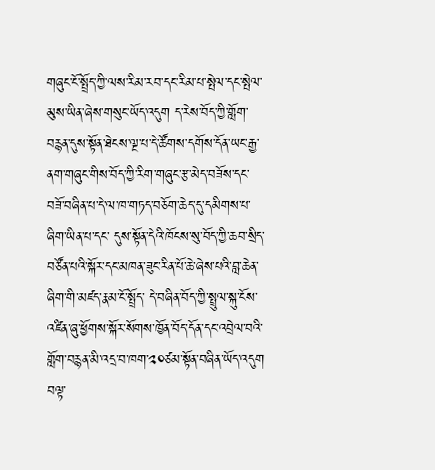གཞུང་ངོ་སྤྲོད་ཀྱི་ལས་རིམ་རབ་དང་རིམ་པ་སྤེལ་དང་སྤེལ་མུས་ཡིན་ཞེས་གསུང་ཡོད་འདུག ད་རེས་བོད་ཀྱི་གློག་བརྙན་དུས་སྟོན་ཐེངས་ལྔ་པ་དེ་ཚོགས་དགོས་དོན་ཡང་རྒྱ་ནག་གཞུང་གིས་བོད་ཀྱི་རིག་གཞུང་རྩ་མེད་བཟོས་དང་བཟོ་བཞིན་པ་དེ་ལ་ཁ་གཏད་བཅོག་ཆེད་དུ་དམིགས་པ་ཞིག་ཡིན་པ་དང་ དུས་སྟོན་དེའི་ཁོངས་སུ་བོད་ཀྱི་ཆབ་སྲིད་བཙོན་པའི་སྐོར་དང་མཁན་ཟུང་རིན་པོ་ཆེ་ཞེས་པའི་བླ་ཆེན་ཞིག་གི་མཛད་རྣམ་ངོ་སྤྲོད་ དེ་བཞིན་བོད་ཀྱི་སྤྲུལ་སྐུ་ངོས་འཛིན་ཞུ་ཕྱོགས་སྐོར་སོགས་ཁྱོན་བོད་དོན་དང་འབྲེལ་བའི་གློག་བརྙན་མི་འདྲ་བ་ཁག་༢༠ཙམ་སྟོན་བཞིན་ཡོད་འདུག
བལྟ་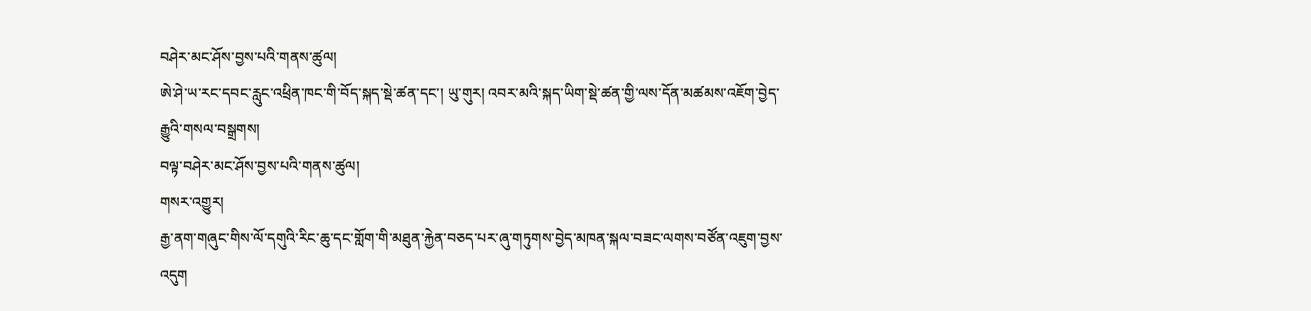བཤེར་མང་ཤོས་བྱས་པའི་གནས་ཚུལ།
ཨེ་ཤེ་ཡ་རང་དབང་རླུང་འཕྲིན་ཁང་གི་བོད་སྐད་སྡེ་ཚན་དང་། ཡུ་གུར། འབར་མའི་སྐད་ཡིག་སྡེ་ཚན་གྱི་ལས་དོན་མཚམས་འཇོག་བྱེད་རྒྱུའི་གསལ་བསྒྲགས།
བལྟ་བཤེར་མང་ཤོས་བྱས་པའི་གནས་ཚུལ།
གསར་འགྱུར།
རྒྱ་ནག་གཞུང་གིས་ལོ་དགུའི་རིང་ཆུ་དང་གློག་གི་མཐུན་རྐྱེན་བཅད་པར་ཞུ་གཏུགས་བྱེད་མཁན་སྐལ་བཟང་ལགས་བཙོན་འཇུག་བྱས་འདུག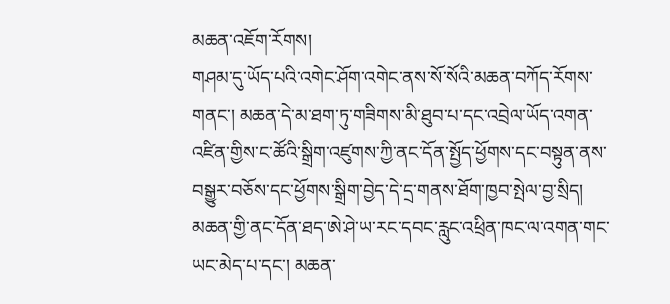མཆན་འཇོག་རོགས།
གཤམ་དུ་ཡོད་པའི་འགེང་ཤོག་འགེང་ནས་སོ་སོའི་མཆན་བཀོད་རོགས་གནང་། མཆན་དེ་མ་ཐག་ཏུ་གཟིགས་མི་ཐུབ་པ་དང་འབྲེལ་ཡོད་འགན་འཛིན་གྱིས་ང་ཚོའི་སྒྲིག་འཛུགས་ཀྱི་ནང་དོན་སྤྱོད་ཕྱོགས་དང་བསྟུན་ནས་བསྒྱུར་བཅོས་དང་ཕྱོགས་སྒྲིག་བྱེད་དེ་དྲ་གནས་ཐོག་ཁྱབ་སྤེལ་བྱ་སྲིད། མཆན་གྱི་ནང་དོན་ཐད་ཨེ་ཤེ་ཡ་རང་དབང་རླུང་འཕྲིན་ཁང་ལ་འགན་གང་ཡང་མེད་པ་དང་། མཆན་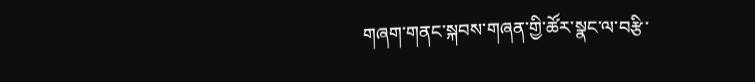གཞག་གནང་སྐབས་གཞན་གྱི་ཚོར་སྣང་ལ་བརྩི་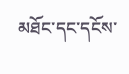མཐོང་དང་དངོས་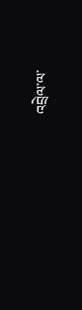འབྲེལ་ལ་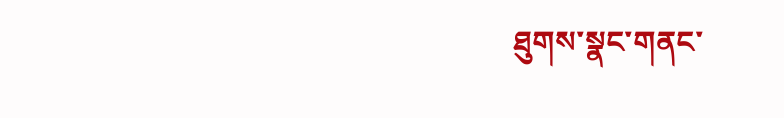ཐུགས་སྣང་གནང་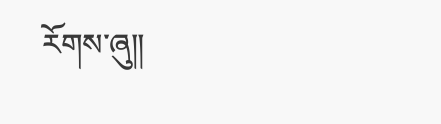རོགས་ཞུ༎